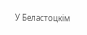У Беластоцкім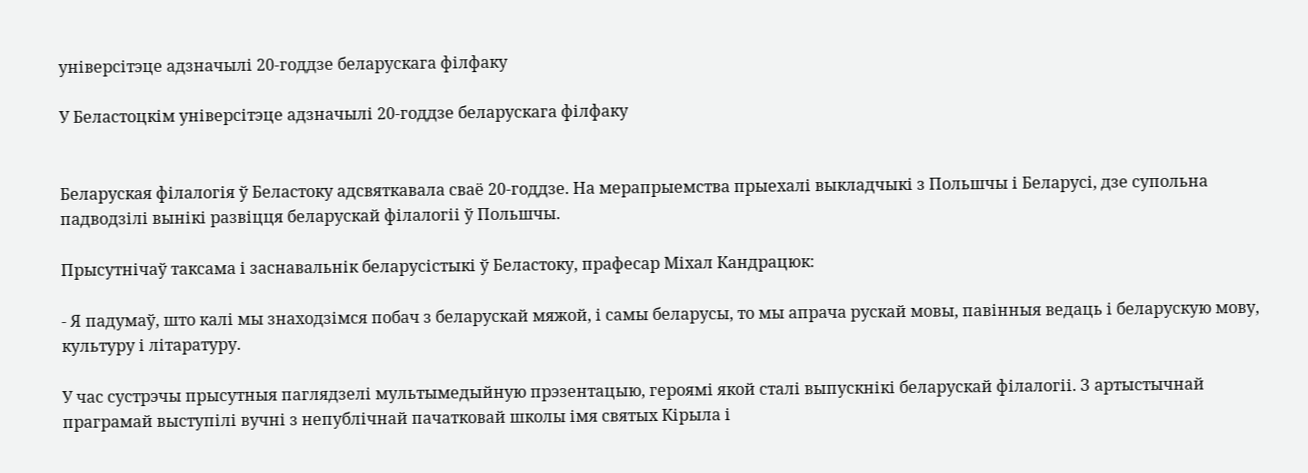універсітэце адзначылі 20-годдзе беларускага філфаку

У Беластоцкім універсітэце адзначылі 20-годдзе беларускага філфаку


Беларуская філалогія ў Беластоку адсвяткавала сваё 20-годдзе. На мерапрыемства прыехалі выкладчыкі з Польшчы і Беларусі, дзе супольна падводзілі вынікі развіцця беларускай філалогіі ў Польшчы.

Прысутнічаў таксама і заснавальнік беларусістыкі ў Беластоку, прафесар Міхал Кандрацюк:

- Я падумаў, што калі мы знаходзімся побач з беларускай мяжой, і самы беларусы, то мы апрача рускай мовы, павінныя ведаць і беларускую мову, культуру і літаратуру.

У час сустрэчы прысутныя паглядзелі мультымедыйную прэзентацыю, героямі якой сталі выпускнікі беларускай філалогіі. З артыстычнай праграмай выступілі вучні з непублічнай пачатковай школы імя святых Кірыла і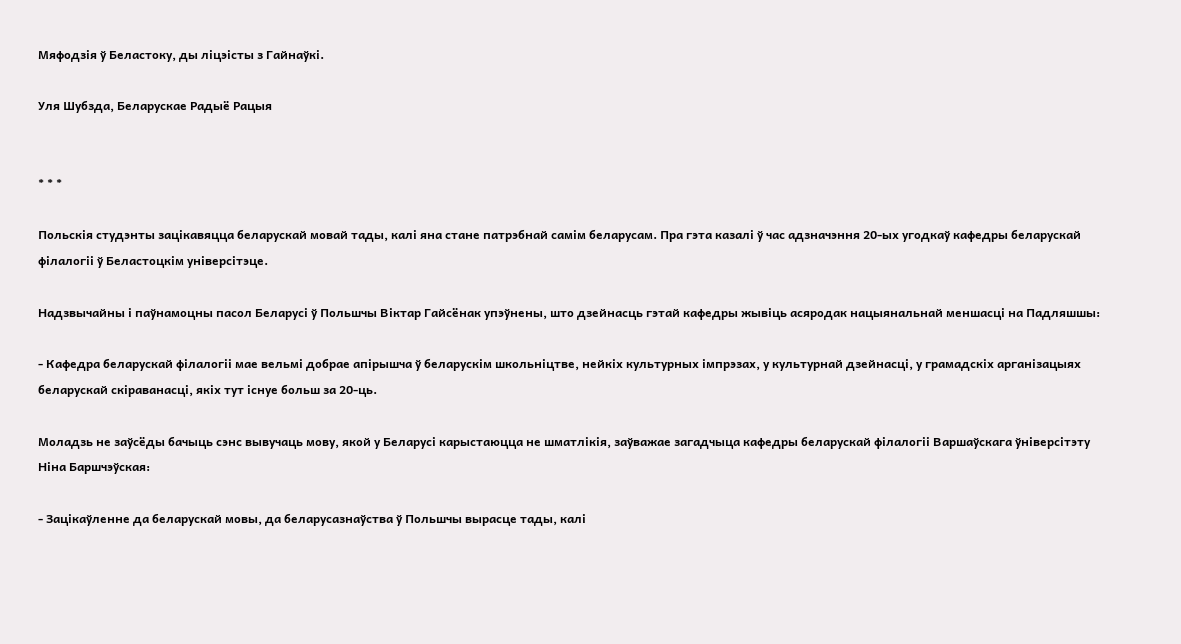Мяфодзія ў Беластоку, ды ліцэісты з Гайнаўкі.

Уля Шубзда, Беларускае Радыё Рацыя


* * *

Польскія студэнты зацікавяцца беларускай мовай тады, калі яна стане патрэбнай самім беларусам. Пра гэта казалі ў час адзначэння 20-ых угодкаў кафедры беларускай філалогіі ў Беластоцкім універсітэце.

Надзвычайны і паўнамоцны пасол Беларусі ў Польшчы Віктар Гайсёнак упэўнены, што дзейнасць гэтай кафедры жывіць асяродак нацыянальнай меншасці на Падляшшы:

- Кафедра беларускай філалогіі мае вельмі добрае апірышча ў беларускім школьніцтве, нейкіх культурных імпрэзах, у культурнай дзейнасці, у грамадскіх арганізацыях беларускай скіраванасці, якіх тут існуе больш за 20-ць.

Моладзь не заўсёды бачыць сэнс вывучаць мову, якой у Беларусі карыстаюцца не шматлікія, заўважае загадчыца кафедры беларускай філалогіі Варшаўскага ўніверсітэту Ніна Баршчэўская:

- Зацікаўленне да беларускай мовы, да беларусазнаўства ў Польшчы вырасце тады, калі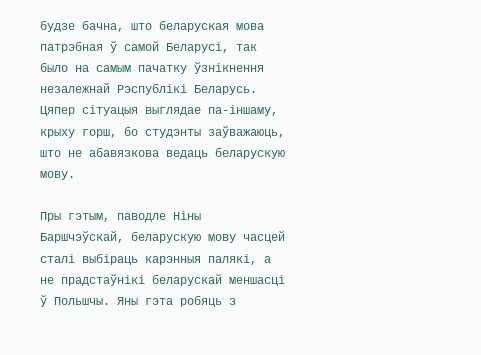будзе бачна, што беларуская мова патрэбная ў самой Беларусі, так было на самым пачатку ўзнікнення незалежнай Рэспублікі Беларусь. Цяпер сітуацыя выглядае па-іншаму, крыху горш, бо студэнты заўважаюць, што не абавязкова ведаць беларускую мову.

Пры гэтым, паводле Ніны Баршчэўскай, беларускую мову часцей сталі выбіраць карэнныя палякі, а не прадстаўнікі беларускай меншасці ў Польшчы. Яны гэта робяць з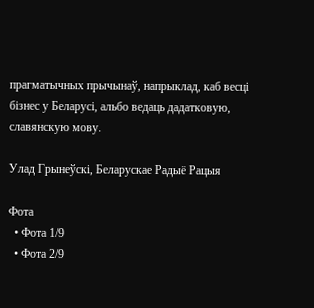прагматычных прычынаў, напрыклад, каб весці бізнес у Беларусі, альбо ведаць дадатковую, славянскую мову.

Улад Грынеўскі, Беларускае Радыё Рацыя

Фота
  • Фота 1/9
  • Фота 2/9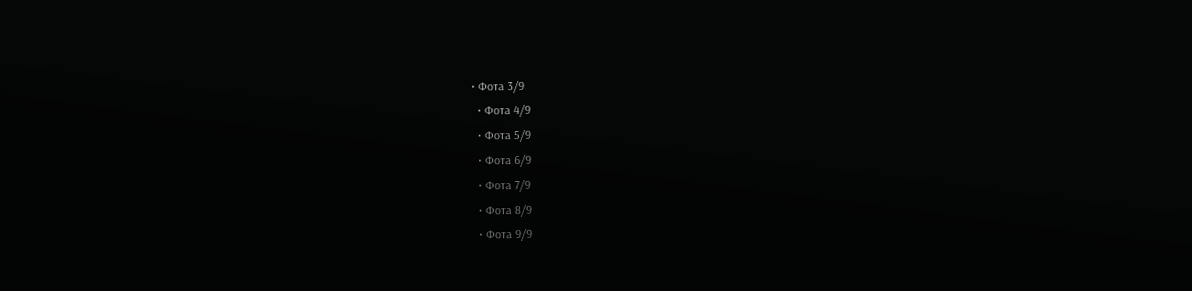• Фота 3/9
  • Фота 4/9
  • Фота 5/9
  • Фота 6/9
  • Фота 7/9
  • Фота 8/9
  • Фота 9/9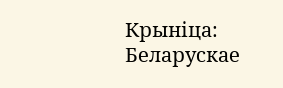Крыніца: Беларускае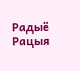Радыё Рацыя